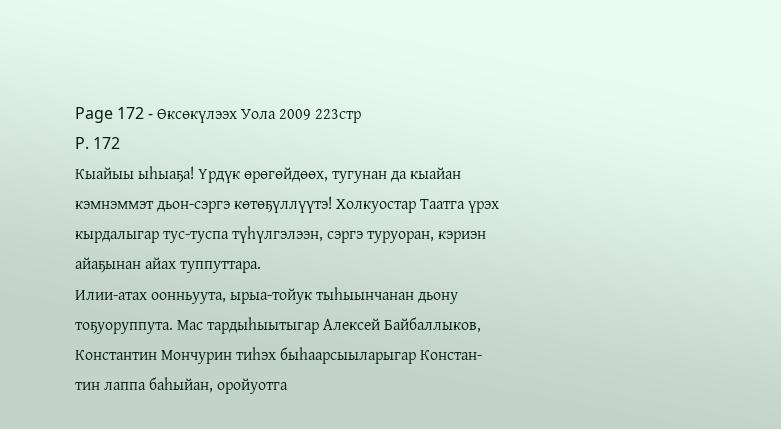Page 172 - Өксөкүлээх Уола 2009 223стр
P. 172
Кыайыы ыһыаҕа! Үрдүк өрөгөйдөөх, тугунан да кыайан
кэмнэммэт дьон-сэргэ көтөҕүллүүтэ! Холкуостар Таатга үрэх
кырдалыгар тус-туспа түһүлгэлээн, сэргэ туруоран, кэриэн
айаҕынан айах туппуттара.
Илии-атах оонньуута, ырыа-тойук тыһыынчанан дьону
тоҕуоруппута. Мас тардыһыытыгар Алексей Байбаллыков,
Константин Мончурин тиһэх быһаарсыыларыгар Констан-
тин лаппа баһыйан, оройуотга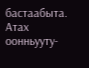бастаабыта. Атах оонньууту-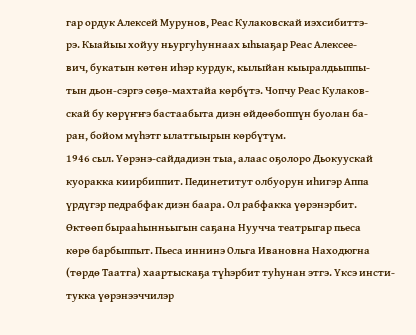гар ордук Алексей Мурунов, Реас Кулаковскай иэхсибиттэ-
рэ. Кыайыы хойуу ньургуһуннаах ыһыаҕар Реас Алексее-
вич, букатын көтөн иһэр курдук, кылыйан кыыралдьыппы-
тын дьон-сэргэ сөҕө-махтайа көрбүтэ. Чопчу Реас Кулаков-
скай бу көрүҥҥэ бастаабыта диэн өйдөөбоппүн буолан ба-
ран, бойом мүһэтг ылатгыырын көрбүтүм.
1946 сыл. Үөрэнэ-сайдадиэн тыа, алаас оҕолоро Дьокуускай
куоракка киирбиппит. Пединетитут олбуорун иһигэр Аппа
үрдүгэр педрабфак диэн баара. Ол рабфакка үөрэнэрбит.
Өктөөп бырааһынньыгын саҕана Нуучча театрыгар пьеса
көрө барбыппыт. Пьеса иннинэ Ольга Ивановна Находюгна
(төрдө Таатга) хаартыскаҕа түһэрбит туһунан этгэ. Үксэ инсти-
тукка үөрэнээччилэр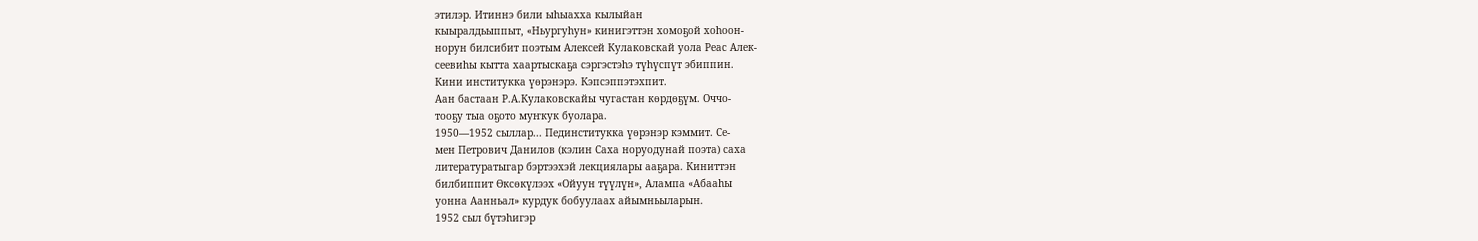этилэр. Итиннэ били ыһыахха кылыйан
кыыралдьыппыт, «Ньургуһун» кинигэттэн хомоҕой хоһоон-
норун билсибит поэтым Алексей Кулаковскай уола Реас Алек-
сеевиһы кытта хаартыскаҕа сэргэстэһэ түһүспүт эбиппин.
Кини институкка үөрэнэрэ. Кэпсэппэтэхпит.
Аан бастаан Р.А.Кулаковскайы чугастан көрдөҕүм. Оччо-
тооҕу тыа оҕото муҥкук буолара.
1950—1952 сыллар... Пединститукка үөрэнэр кэммит. Се-
мен Петрович Данилов (кэлин Саха норуодунай поэта) саха
литературатыгар бэртээхэй лекциялары ааҕара. Киниттэн
билбиппит Өксөкүлээх «Ойуун түүлүн», Алампа «Абааһы
уонна Аанньал» курдук бобуулаах айымньыларын.
1952 сыл бүтэһигэр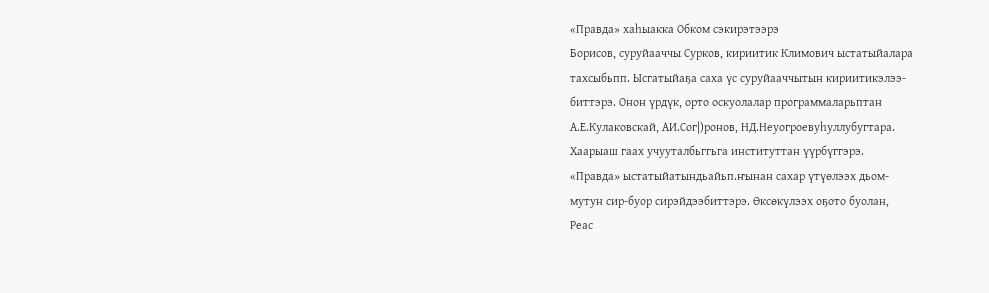«Правда» хаһыакка Обком сэкирэтээрэ
Борисов, суруйааччы Сурков, кириитик Климович ыстатыйалара
тахсыбьпп. Ысгатыйаҕа саха үс суруйааччытын кириитикэлээ-
биттэрэ. Онон үрдүк, орто оскуолалар программаларьптан
А.Е.Кулаковскай, АИ.Сог|)ронов, НД.Неуогроевуһуллубугтара.
Хаарыаш гаах учууталбьггьга институттан үүрбүггэрэ.
«Правда» ыстатыйатындьайьп.ҥынан сахар үтүөлээх дьом-
мутун сир-буор сирэйдээбиттэрэ. Өксөкүлээх оҕото буолан,
Реас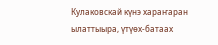Кулаковскай күнэ хараҥаран ылаттыыра, үтүөх-батаах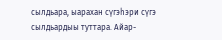сылдьара, ыарахан сүгэһэри сүгэ сылдьардыы туттара. Айар-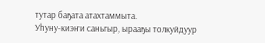тутар баҕата атахтаммыта.
Уһуну-киэҥи саньгыр, ырааҕы толкуйдуур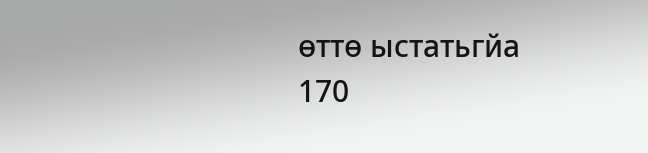өттө ыстатьгйа
170